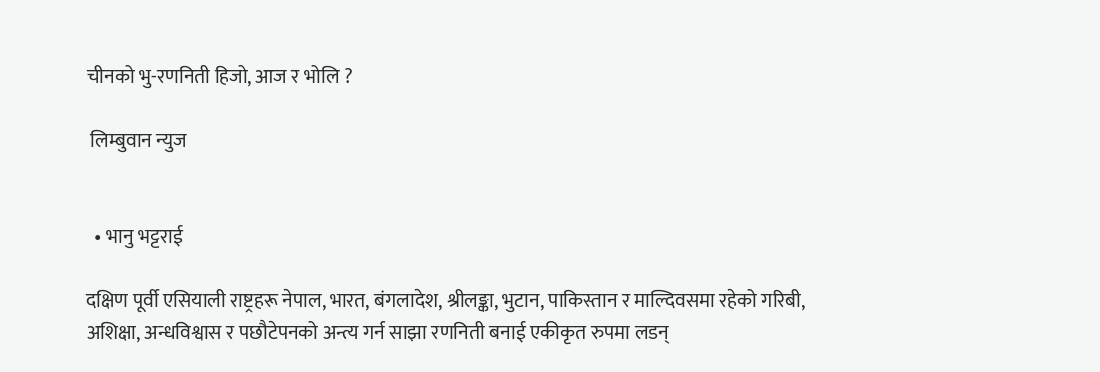चीनको भु-रणनिती हिजो, आज र भोलि ?

 लिम्बुवान न्युज


  • भानु भट्टराई

दक्षिण पूर्वी एसियाली राष्ट्रहरू नेपाल, भारत, बंगलादेश, श्रीलङ्का, भुटान, पाकिस्तान र माल्दिवसमा रहेको गरिबी, अशिक्षा, अन्धविश्वास र पछौटेपनको अन्त्य गर्न साझा रणनिती बनाई एकीकृत रुपमा लडन्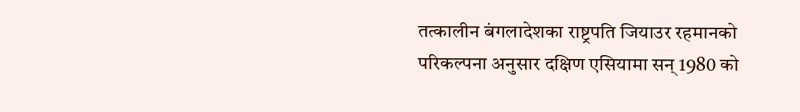तत्कालीन बंगलादेशका राष्ट्रपति जियाउर रहमानको परिकल्पना अनुसार दक्षिण एसियामा सन् 1980 को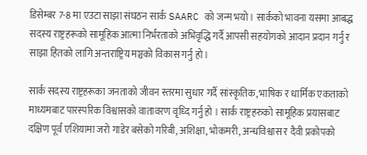डिसेम्बर 7-8 मा एउटा साझा संघठन सार्क SAARC को जन्म भयो । सार्कको भावना यसमा आबद्ध सदस्य राष्ट्रहरूको सामूहिक आत्मा निर्भरताको अभिवृद्धि गर्दै आपसी सहयोगको आदान प्रदान गर्नु र साझा हितको लागि अन्तराष्ट्रिय मञ्चको विकास गर्नु हो ।

सार्क सदस्य राष्ट्रहरूका जनताको जीवन स्तरमा सुधार गर्दै सांस्कृतिक, भाषिक र धार्मिक एकताको माध्यमबाट पारस्परिक विश्वासको वातावरण वृध्दि गर्नु हो । सार्क राष्ट्रहरुको सामूहिक प्रयासबाट दक्षिण पूर्व एशियामा जरो गाडेर बसेको गरिबी, अशिक्षा, भोकमरी, अन्धविश्वास र दैवी प्रकोपको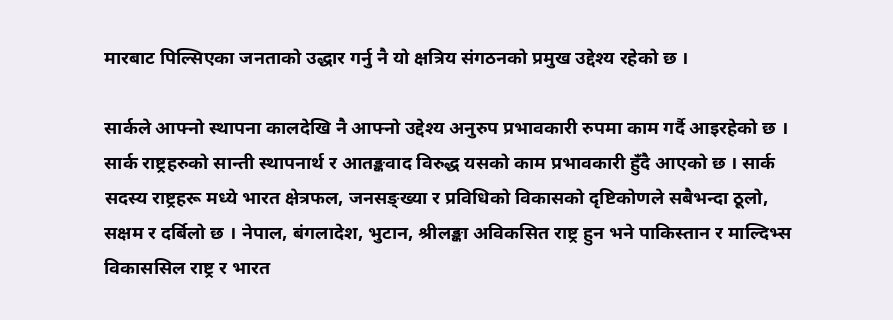मारबाट पिल्सिएका जनताको उद्धार गर्नु नै यो क्षत्रिय संगठनको प्रमुख उद्देश्य रहेको छ ।

सार्कले आफ्नो स्थापना कालदेखि नै आफ्नो उद्देश्य अनुरुप प्रभावकारी रुपमा काम गर्दै आइरहेको छ । सार्क राष्ट्रहरुको सान्ती स्थापनार्थ र आतङ्कवाद विरुद्ध यसको काम प्रभावकारी हुँदै आएको छ । सार्क सदस्य राष्ट्रहरू मध्ये भारत क्षेत्रफल, जनसङ्ख्या र प्रविधिको विकासको दृष्टिकोणले सबैभन्दा ठूलो, सक्षम र दर्बिलो छ । नेपाल, बंगलादेश, भुटान, श्रीलङ्का अविकसित राष्ट्र हुन भने पाकिस्तान र माल्दिभ्स विकाससिल राष्ट्र र भारत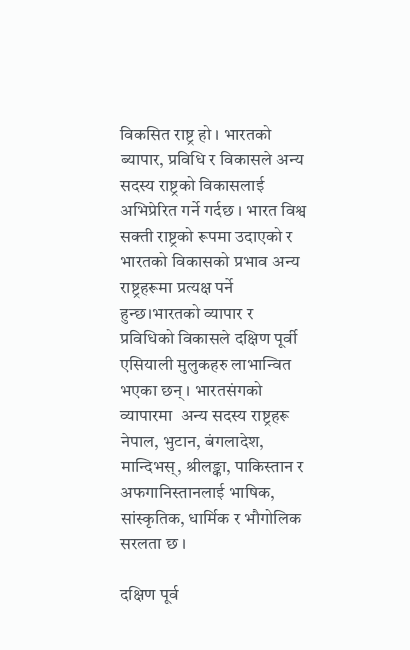विकसित राष्ट्र हो । भारतको ब्यापार, प्रविधि र विकासले अन्य सदस्य राष्ट्रको विकासलाई अभिप्रेरित गर्ने गर्दछ । भारत विश्व सक्ती राष्ट्रको रूपमा उदाएको र भारतको विकासको प्रभाव अन्य राष्ट्रहरूमा प्रत्यक्ष पर्ने हुन्छ।भारतको व्यापार र प्रविधिको विकासले दक्षिण पूर्वी एसियाली मुलुकहरु लाभान्वित भएका छन् । भारतसंगको व्यापारमा  अन्य सदस्य राष्ट्रहरू नेपाल, भुटान, बंगलादेश, मान्दिभस्, श्रीलङ्का, पाकिस्तान र अफगानिस्तानलाई भाषिक, सांस्कृतिक, धार्मिक र भौगोलिक सरलता छ ।

दक्षिण पूर्व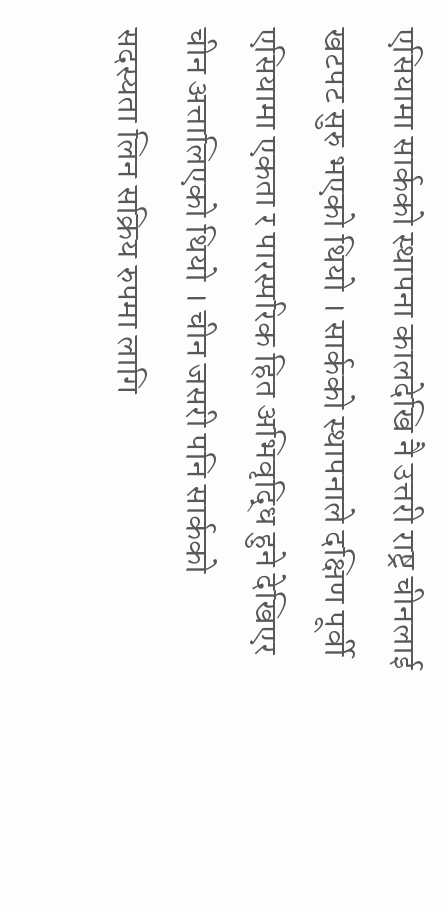एसियामा सार्कको स्थापना कालदेखि नै उत्तरी राष्ट्र चीनलाई खटपट सुरु भएको थियो । सार्कको स्थापनाले दक्षिण पूर्वी एसियामा एकता र पारस्परिक हित अभिवृद्धि हुने देखिएर चीन अत्तालिएको थियो । चीन जसरी पनि सार्कको सदस्यता लिन सक्रिय रुपमा लागि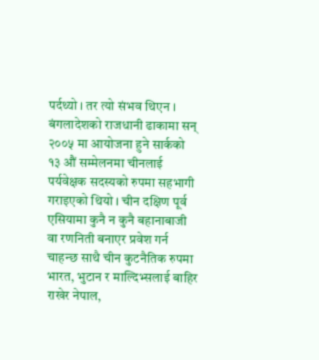पर्दथ्यो । तर त्यो संभव थिएन । बंगलादेशको राजधानी ढाकामा सन् २००५ मा आयोजना हुने सार्कको १३ औं सम्मेलनमा चीनलाई पर्यवेक्षक सदस्यको रुपमा सहभागी गराइएको थियो । चीन दक्षिण पूर्व एसियामा कुनै न कुनै बहानाबाजी वा रणनिती बनाएर प्रवेश गर्न चाहन्छ साथै चीन कुटनैतिक रुपमा भारत, भुटान र माल्दिभ्सलाई बाहिर राखेर नेपाल,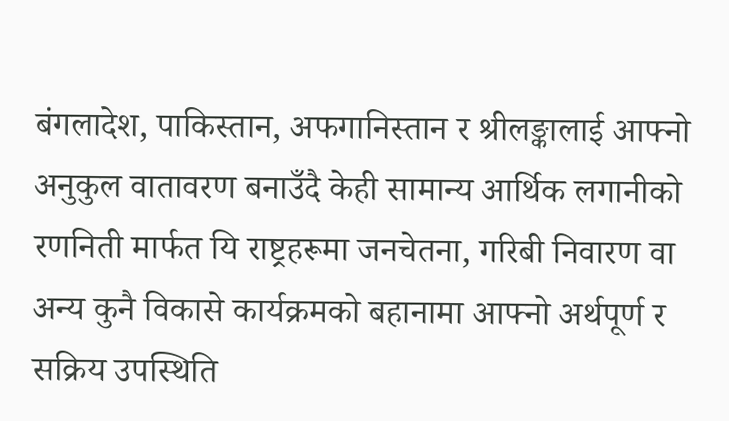बंगलादेश, पाकिस्तान, अफगानिस्तान र श्रीलङ्कालाई आफ्नो अनुकुल वातावरण बनाउँदै केही सामान्य आर्थिक लगानीको रणनिती मार्फत यि राष्ट्रहरूमा जनचेतना, गरिबी निवारण वा अन्य कुनै विकासे कार्यक्रमको बहानामा आफ्नो अर्थपूर्ण र सक्रिय उपस्थिति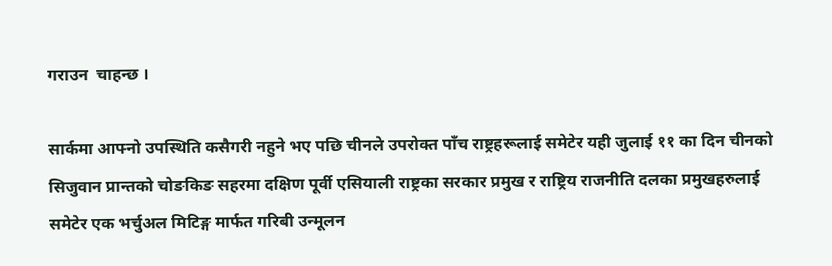गराउन  चाहन्छ ।

सार्कमा आफ्नो उपस्थिति कसैगरी नहुने भए पछि चीनले उपरोक्त पाँच राष्ट्रहरूलाई समेटेर यही जुलाई ११ का दिन चीनको सिजुवान प्रान्तको चोङकिङ सहरमा दक्षिण पूर्वी एसियाली राष्ट्रका सरकार प्रमुख र राष्ट्रिय राजनीति दलका प्रमुखहरुलाई समेटेर एक भर्चुअल मिटिङ्ग मार्फत गरिबी उन्मूलन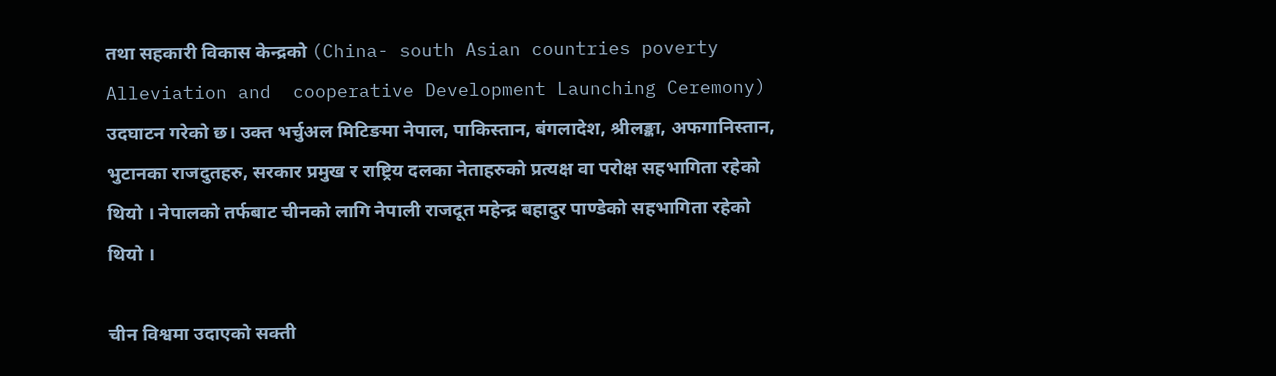तथा सहकारी विकास केन्द्रको (China- south Asian countries poverty Alleviation and  cooperative Development Launching Ceremony) उदघाटन गरेको छ। उक्त भर्चुअल मिटिङमा नेपाल, पाकिस्तान, बंगलादेश, श्रीलङ्का, अफगानिस्तान, भुटानका राजदुतहरु, सरकार प्रमुख र राष्ट्रिय दलका नेताहरुको प्रत्यक्ष वा परोक्ष सहभागिता रहेको थियो । नेपालको तर्फबाट चीनको लागि नेपाली राजदूत महेन्द्र बहादुर पाण्डेको सहभागिता रहेको थियो ।

चीन विश्वमा उदाएको सक्ती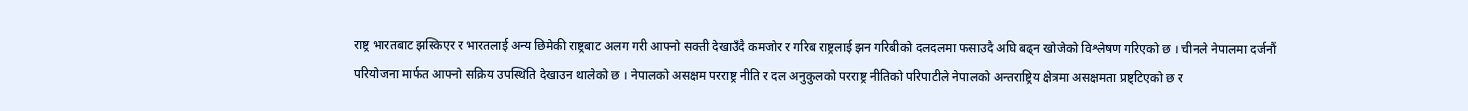राष्ट्र भारतबाट झस्किएर र भारतलाई अन्य छिमेकी राष्ट्रबाट अलग गरी आफ्नो सक्ती देखाउँदै कमजोर र गरिब राष्ट्रलाई झन गरिबीको दलदलमा फसाउदै अघि बढ्न खोजेको विश्लेषण गरिएको छ । चीनले नेपालमा दर्जनौं परियोजना मार्फत आफ्नो सक्रिय उपस्थिति देखाउन थालेको छ । नेपालको असक्षम परराष्ट्र नीति र दल अनुकुलको परराष्ट्र नीतिको परिपाटीले नेपालको अन्तराष्ट्रिय क्षेत्रमा असक्षमता प्रष्ट्टिएको छ र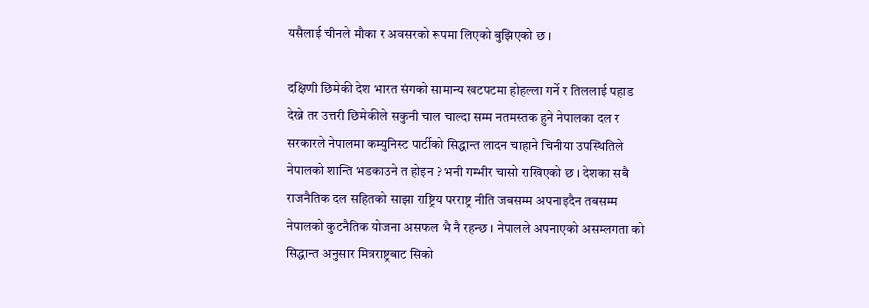यसैलाई चीनले मौका र अवसरको रूपमा लिएको बुझिएको छ ।

दक्षिणी छिमेकी देश भारत संगको सामान्य खटपटमा होहल्ला गर्ने र तिललाई पहाड देख्ने तर उत्तरी छिमेकीले सकुनी चाल चाल्दा सम्म नतमस्तक हुने नेपालका दल र सरकारले नेपालमा कम्युनिस्ट पार्टीको सिद्धान्त लादन चाहाने चिनीया उपस्थितिले नेपालको शान्ति भडकाउने त होइन ? भनी गम्भीर चासो राखिएको छ । देशका सबै राजनैतिक दल सहितको साझा राष्ट्रिय परराष्ट्र नीति जबसम्म अपनाइदैन तबसम्म नेपालको कुटनैतिक योजना असफल भै नै रहन्छ । नेपालले अपनाएको असम्लगता को सिद्धान्त अनुसार मित्रराष्ट्रबाट सिको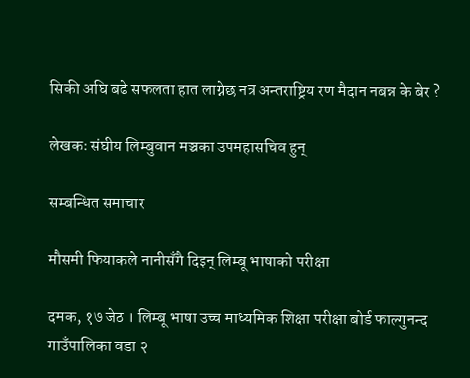सिकी अघि बढे सफलता हात लाग्नेछ नत्र अन्तराष्ट्रिय रण मैदान नबन्न के बेर ?

लेखकः संघीय लिम्बुवान मञ्चका उपमहासचिव हुन्

सम्बन्धित समाचार

मौसमी फियाकले नानीसँगै दिइन् लिम्बू भाषाको परीक्षा

दमक, १७ जेठ । लिम्बू भाषा उच्च माध्यमिक शिक्षा परीक्षा बोर्ड फाल्गुनन्द गाउँपालिका वडा २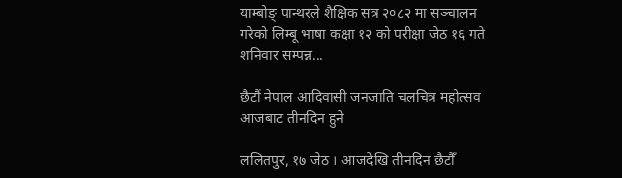याम्बोङ् पान्थरले शैक्षिक सत्र २०८२ मा सञ्चालन गरेको लिम्बू भाषा कक्षा १२ को परीक्षा जेठ १६ गते शनिवार सम्पन्न...

छैटौं नेपाल आदिवासी जनजाति चलचित्र महोत्सव आजबाट तीनदिन हुने

ललितपुर, १७ जेठ । आजदेखि तीनदिन छैटौँ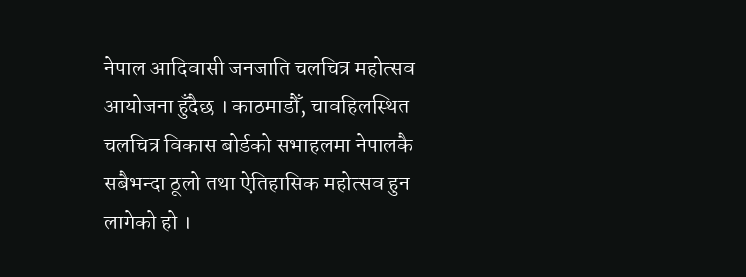नेपाल आदिवासी जनजाति चलचित्र महोत्सव आयोजना हुँदैछ । काठमाडौँ, चावहिलस्थित चलचित्र विकास बोर्डको सभाहलमा नेपालकै सबैभन्दा ठूलो तथा ऐतिहासिक महोत्सव हुन लागेको हो ।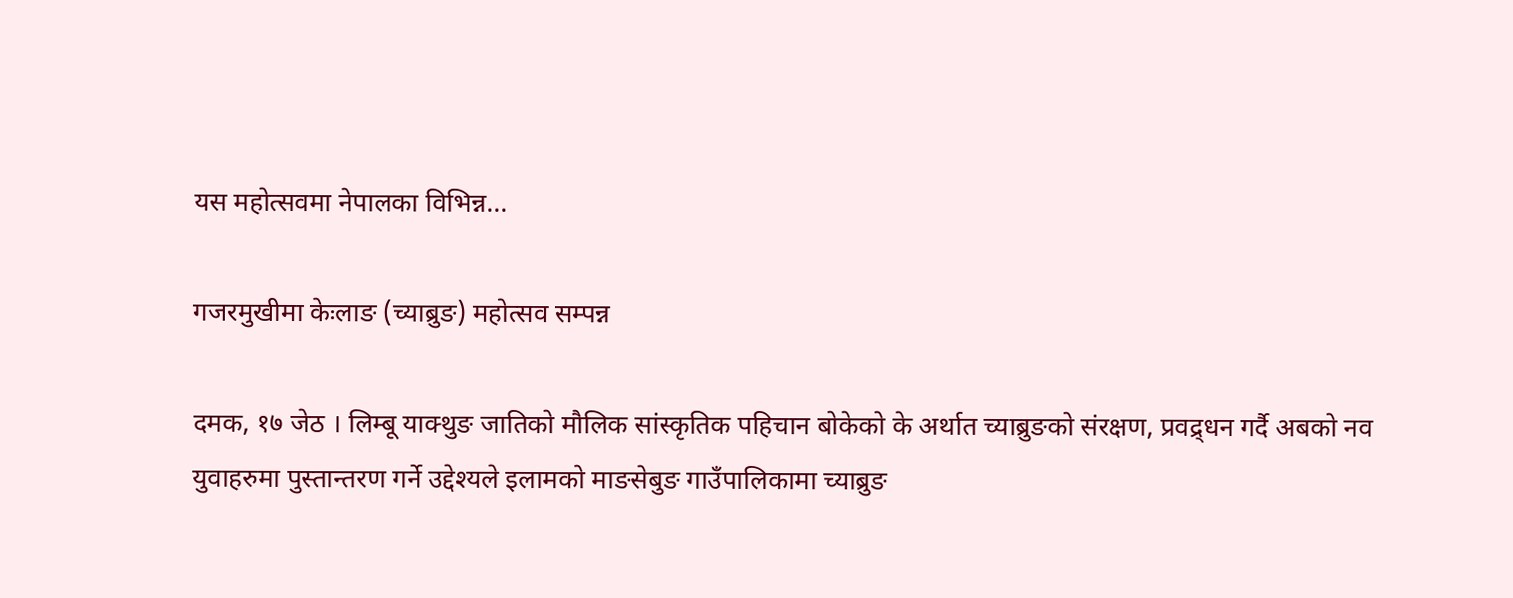यस महोत्सवमा नेपालका विभिन्न...

गजरमुखीमा केःलाङ (च्याब्रुङ) महोत्सव सम्पन्न

दमक, १७ जेठ । लिम्बू याक्थुङ जातिको मौलिक सांस्कृतिक पहिचान बोकेको के अर्थात च्याब्रुङको संरक्षण, प्रवद्र्धन गर्दै अबको नव युवाहरुमा पुस्तान्तरण गर्ने उद्देश्यले इलामको माङसेबुङ गाउँपालिकामा च्याब्रुङ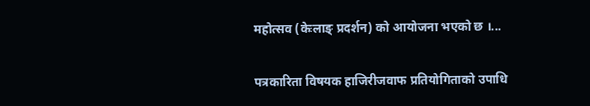महोत्सव (केःलाङ् प्रदर्शन) को आयोजना भएको छ ।...

पत्रकारिता विषयक हाजिरीजवाफ प्रतियोगिताको उपाधि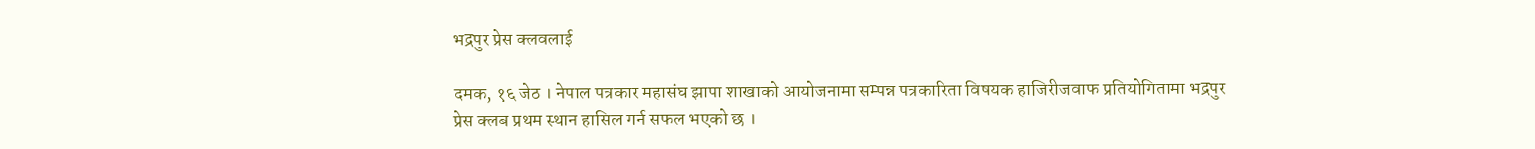भद्रपुर प्रेस क्लवलाई

दमक, १६ जेठ । नेपाल पत्रकार महासंघ झापा शाखाको आयोजनामा सम्पन्न पत्रकारिता विषयक हाजिरीजवाफ प्रतियोगितामा भद्रपुर प्रेस क्लब प्रथम स्थान हासिल गर्न सफल भएको छ ।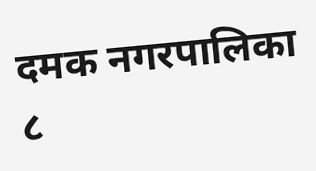दमक नगरपालिका ८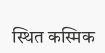स्थित कस्मिक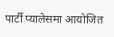पार्टी प्यालेसमा आयोजित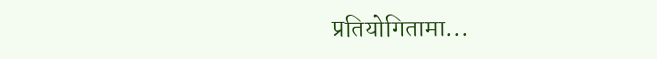प्रतियोगितामा...